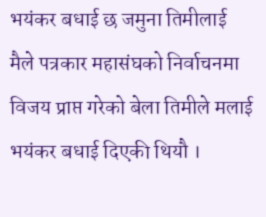भयंकर बधाई छ जमुना तिमीलाई
मैले पत्रकार महासंघको निर्वाचनमा विजय प्राप्त गरेको बेला तिमीले मलाई भयंकर बधाई दिएकी थियौ ।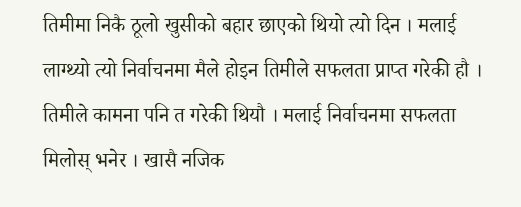तिमीमा निकै ठूलो खुसीको बहार छाएको थियो त्यो दिन । मलाई लाग्थ्यो त्यो निर्वाचनमा मैले होइन तिमीले सफलता प्राप्त गरेकी हौ । तिमीले कामना पनि त गरेकी थियौ । मलाई निर्वाचनमा सफलता मिलोस् भनेर । खासै नजिक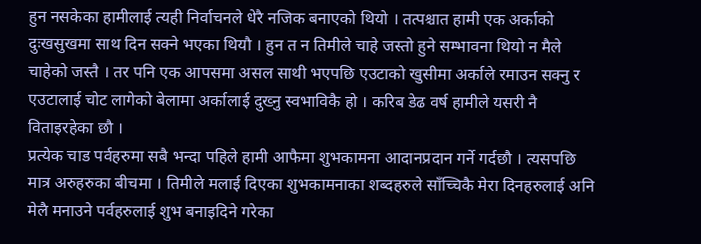हुन नसकेका हामीलाई त्यही निर्वाचनले धेरै नजिक बनाएको थियो । तत्पश्चात हामी एक अर्काको दुःखसुखमा साथ दिन सक्ने भएका थियौ । हुन त न तिमीले चाहे जस्तो हुने सम्भावना थियो न मैले चाहेको जस्तै । तर पनि एक आपसमा असल साथी भएपछि एउटाको खुसीमा अर्काले रमाउन सक्नु र एउटालाई चोट लागेको बेलामा अर्कालाई दुख्नु स्वभाविकै हो । करिब डेढ वर्ष हामीले यसरी नै विताइरहेका छौ ।
प्रत्येक चाड पर्वहरुमा सबै भन्दा पहिले हामी आफैमा शुभकामना आदानप्रदान गर्ने गर्दछौ । त्यसपछि मात्र अरुहरुका बीचमा । तिमीले मलाई दिएका शुभकामनाका शब्दहरुले साँच्चिकै मेरा दिनहरुलाई अनि मेलै मनाउने पर्वहरुलाई शुभ बनाइदिने गरेका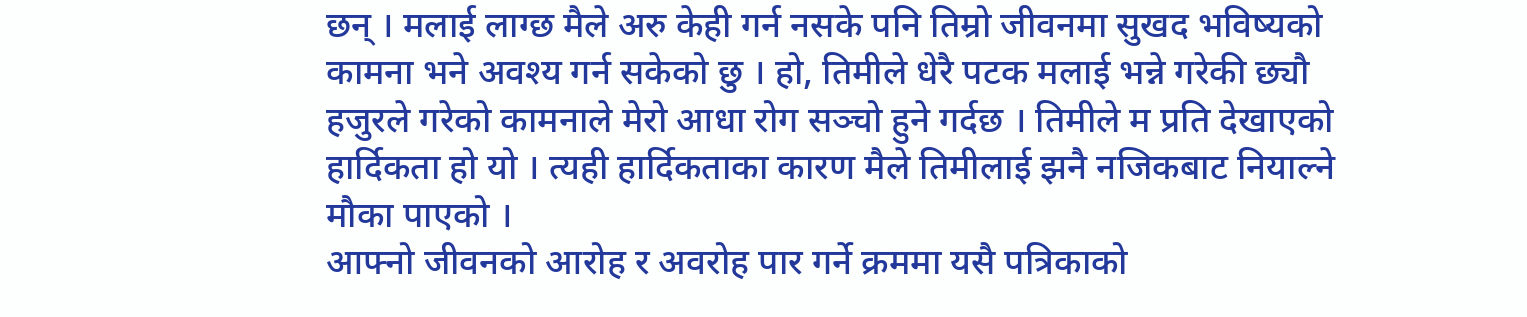छन् । मलाई लाग्छ मैले अरु केही गर्न नसके पनि तिम्रो जीवनमा सुखद भविष्यको कामना भने अवश्य गर्न सकेको छु । हो, तिमीले धेरै पटक मलाई भन्ने गरेकी छ्यौ हजुरले गरेको कामनाले मेरो आधा रोग सञ्चो हुने गर्दछ । तिमीले म प्रति देखाएको हार्दिकता हो यो । त्यही हार्दिकताका कारण मैले तिमीलाई झनै नजिकबाट नियाल्ने मौका पाएको ।
आफ्नो जीवनको आरोह र अवरोह पार गर्ने क्रममा यसै पत्रिकाको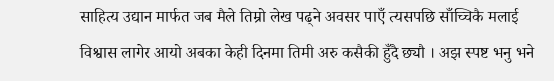साहित्य उद्यान मार्फत जब मैले तिम्रो लेख पढ्ने अवसर पाएँ त्यसपछि साँच्चिकै मलाई विश्वास लागेर आयो अबका केही दिनमा तिमी अरु कसैकी हुँदै छ्यौ । अझ स्पष्ट भनु भने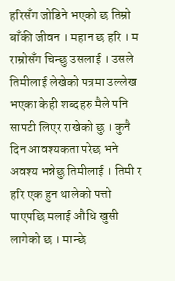हरिसँग जोडिने भएको छ तिम्रो बाँकी जीवन । महान छ हरि । म राम्रोसँग चिन्छु उसलाई । उसले तिमीलाई लेखेको पत्रमा उल्लेख भएका केही शब्दहरु मैले पनि सापटी लिएर राखेको छु । कुनै दिन आवश्यकता परेछ भने अवश्य भन्नेछु तिमीलाई । तिमी र हरि एक हुन थालेको पत्तो पाएपछि मलाई औधि खुसी लागेको छ । मान्छे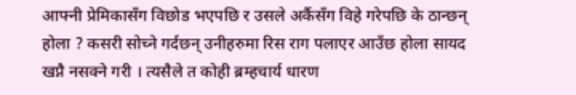आफ्नी प्रेमिकासँग विछोड भएपछि र उसले अर्कैसँग विहे गरेपछि के ठान्छन् होला ? कसरी सोच्ने गर्दछन् उनीहरुमा रिस राग पलाएर आउँछ होला सायद खप्नै नसक्ने गरी । त्यसैले त कोही ब्रम्हचार्य धारण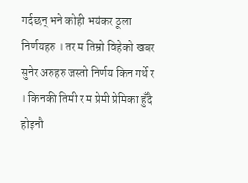गर्दछन् भने कोही भयंकर ठूला निर्णयहरु । तर म तिम्रो विहेको खबर सुनेर अरुहरु जस्तो निर्णय किन गर्थे र । किनकी तिमी र म प्रेमी प्रेमिका हुँदै होइनौ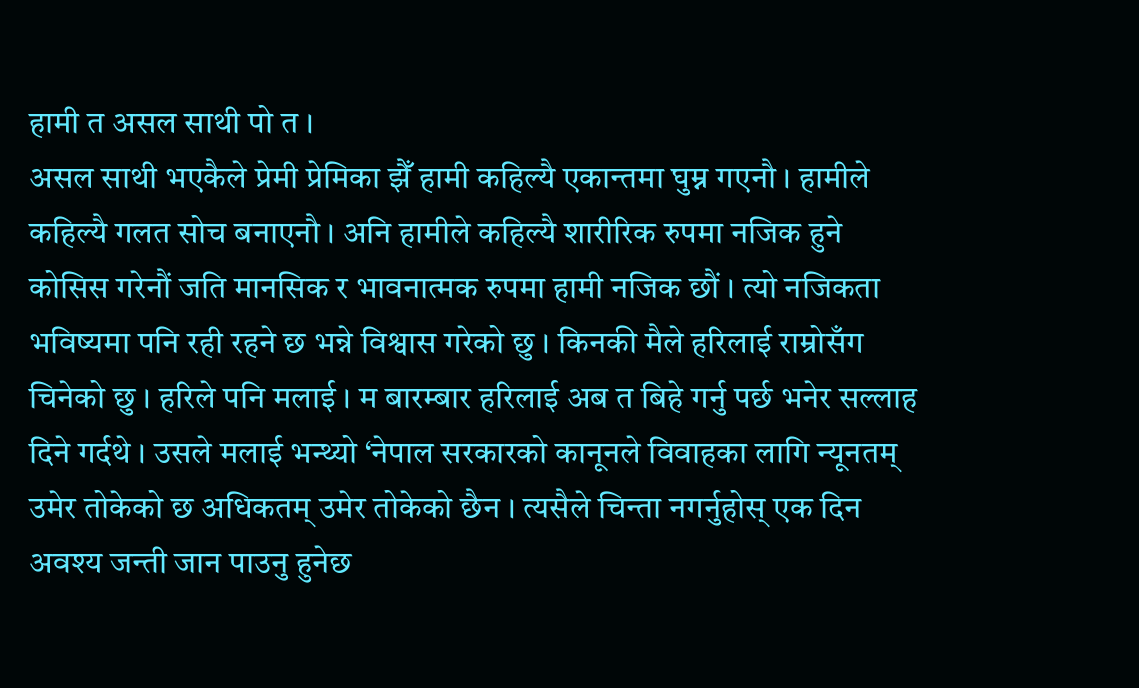हामी त असल साथी पो त ।
असल साथी भएकैले प्रेमी प्रेमिका झैँ हामी कहिल्यै एकान्तमा घुम्न गएनौ । हामीले कहिल्यै गलत सोच बनाएनौ । अनि हामीले कहिल्यै शारीरिक रुपमा नजिक हुने कोसिस गरेनौं जति मानसिक र भावनात्मक रुपमा हामी नजिक छौं । त्यो नजिकता भविष्यमा पनि रही रहने छ भन्ने विश्वास गरेको छु । किनकी मैले हरिलाई राम्रोसँग चिनेको छु । हरिले पनि मलाई । म बारम्बार हरिलाई अब त बिहे गर्नु पर्छ भनेर सल्लाह दिने गर्दथे । उसले मलाई भन्थ्यो ‘नेपाल सरकारको कानूनले विवाहका लागि न्यूनतम् उमेर तोकेको छ अधिकतम् उमेर तोकेको छैन । त्यसैले चिन्ता नगर्नुहोस् एक दिन अवश्य जन्ती जान पाउनु हुनेछ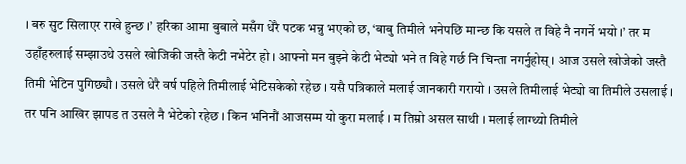। बरु सुट सिलाएर राखे हुन्छ ।’ हरिका आमा बुबाले मसँग धेरै पटक भन्नु भएको छ, ‘बाबु तिमीले भनेपछि मान्छ कि यसले त विहे नै नगर्ने भयो ।’ तर म उहाँहरुलाई सम्झाउथे उसले खोजिकी जस्तै केटी नभेटेर हो । आफ्नो मन बुझ्ने केटी भेट्यो भने त विहे गर्छ नि चिन्ता नगर्नुहोस् । आज उसले खोजेको जस्तै तिमी भेटिन पुगिछ्यौ । उसले धेरै वर्ष पहिले तिमीलाई भेटिसकेको रहेछ । यसै पत्रिकाले मलाई जानकारी गरायो । उसले तिमीलाई भेट्यो वा तिमीले उसलाई । तर पनि आखिर झापड त उसले नै भेटेको रहेछ । किन भनिनौं आजसम्म यो कुरा मलाई । म तिम्रो असल साथी । मलाई लाग्थ्यो तिमीले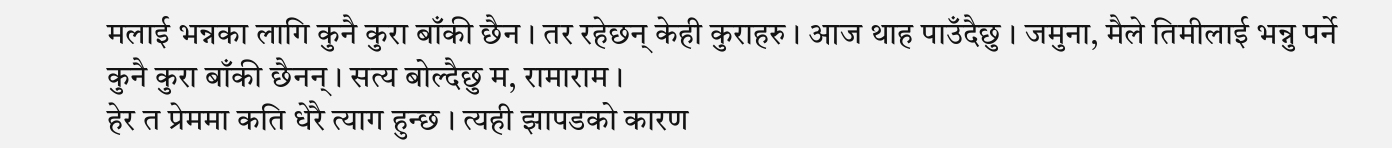मलाई भन्नका लागि कुनै कुरा बाँकी छैन । तर रहेछन् केही कुराहरु । आज थाह पाउँदैछु । जमुना, मैले तिमीलाई भन्नु पर्ने कुनै कुरा बाँकी छैनन् । सत्य बोल्दैछु म, रामाराम ।
हेर त प्रेममा कति धेरै त्याग हुन्छ । त्यही झापडको कारण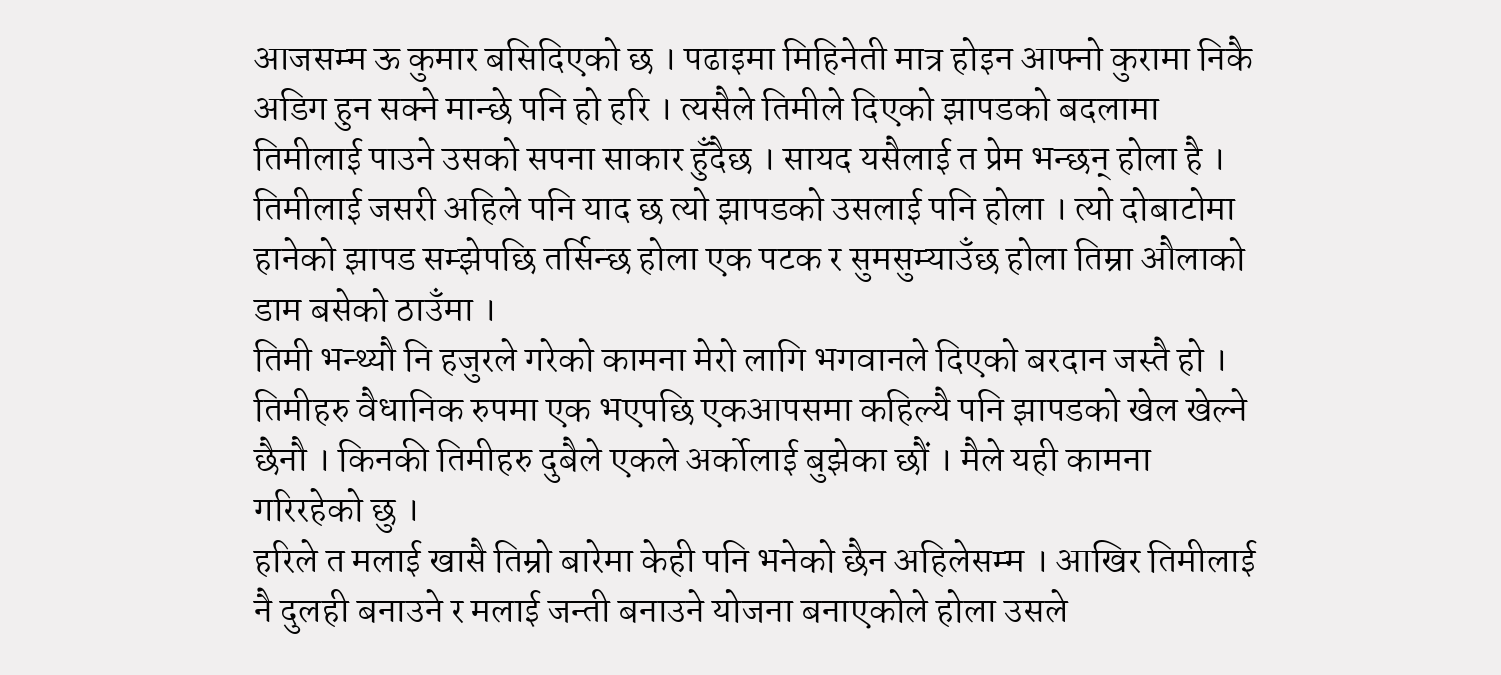आजसम्म ऊ कुमार बसिदिएको छ । पढाइमा मिहिनेती मात्र होइन आफ्नो कुरामा निकै अडिग हुन सक्ने मान्छे पनि हो हरि । त्यसैले तिमीले दिएको झापडको बदलामा तिमीलाई पाउने उसको सपना साकार हुँदैछ । सायद यसैलाई त प्रेम भन्छन् होला है । तिमीलाई जसरी अहिले पनि याद छ त्यो झापडको उसलाई पनि होला । त्यो दोबाटोमा हानेको झापड सम्झेपछि तर्सिन्छ होला एक पटक र सुमसुम्याउँछ होला तिम्रा औलाको डाम बसेको ठाउँमा ।
तिमी भन्थ्यौ नि हजुरले गरेको कामना मेरो लागि भगवानले दिएको बरदान जस्तै हो । तिमीहरु वैधानिक रुपमा एक भएपछि एकआपसमा कहिल्यै पनि झापडको खेल खेल्ने छैनौ । किनकी तिमीहरु दुबैले एकले अर्कोलाई बुझेका छौं । मैले यही कामना गरिरहेको छु ।
हरिले त मलाई खासै तिम्रो बारेमा केही पनि भनेको छैन अहिलेसम्म । आखिर तिमीलाई नै दुलही बनाउने र मलाई जन्ती बनाउने योजना बनाएकोले होला उसले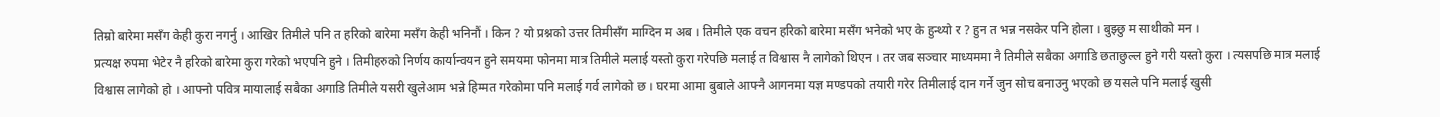तिम्रो बारेमा मसँग केही कुरा नगर्नु । आखिर तिमीले पनि त हरिको बारेमा मसँग केही भनिनौं । किन ? यो प्रश्नको उत्तर तिमीसँग माग्दिन म अब । तिमीले एक वचन हरिको बारेमा मसँग भनेको भए के हुन्थ्यो र ? हुन त भन्न नसकेर पनि होला । बुझ्छु म साथीको मन ।
प्रत्यक्ष रुपमा भेटेर नै हरिको बारेमा कुरा गरेको भएपनि हुने । तिमीहरुको निर्णय कार्यान्वयन हुने समयमा फोनमा मात्र तिमीले मलाई यस्तो कुरा गरेपछि मलाई त विश्वास नै लागेको थिएन । तर जब सञ्चार माध्यममा नै तिमीले सबैका अगाडि छताछुल्ल हुने गरी यस्तो कुरा । त्यसपछि मात्र मलाई विश्वास लागेको हो । आफ्नो पवित्र मायालाई सबैका अगाडि तिमीले यसरी खुलेआम भन्ने हिम्मत गरेकोमा पनि मलाई गर्व लागेको छ । घरमा आमा बुबाले आफ्नै आगनमा यज्ञ मण्डपको तयारी गरेर तिमीलाई दान गर्ने जुन सोच बनाउनु भएको छ यसले पनि मलाई खुसी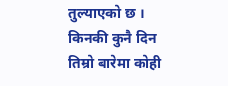तुल्याएको छ । किनकी कुनै दिन तिम्रो बारेमा कोही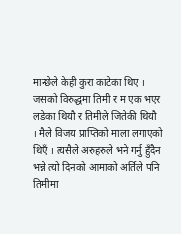मान्छेले केही कुरा काटेका थिए । जसको विरुद्धमा तिमी र म एक भएर लडेका थियौ र तिमीले जितेकी थियौ । मैले विजय प्राप्तिको माला लगाएको थिएँ । त्यसैले अरुहरुले भने गर्नु हुँदैन भन्ने त्यो दिनको आमाको अर्तिले पनि तिमीमा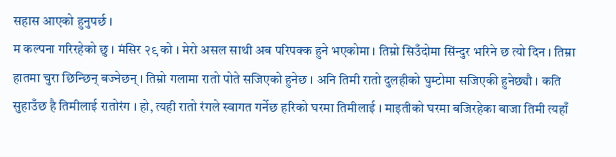सहास आएको हुनुपर्छ ।
म कल्पना गरिरहेको छु । मंसिर २९ को । मेरो असल साथी अब परिपक्क हुने भएकोमा । तिम्रो सिउँदोमा सिंन्दुर भरिने छ त्यो दिन । तिम्रा हातमा चुरा छिन्छिन् बज्नेछन् । तिम्रो गलामा रातो पोते सजिएको हुनेछ । अनि तिमी रातो दुलहीको घुम्टोमा सजिएकी हुनेछ्यौ । कति सुहाउँछ है तिमीलाई रातोरंग । हो, त्यही रातो रंगले स्वागत गर्नेछ हरिको घरमा तिमीलाई । माइतीको घरमा बजिरहेका बाजा तिमी त्यहाँ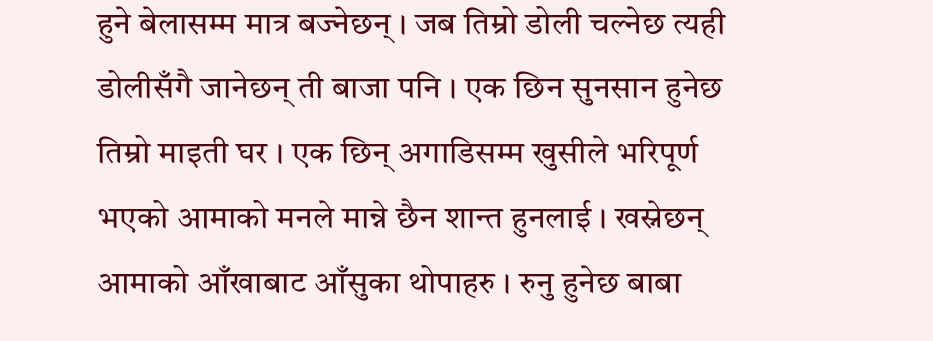हुने बेलासम्म मात्र बज्नेछन् । जब तिम्रो डोली चल्नेछ त्यही डोलीसँगै जानेछन् ती बाजा पनि । एक छिन सुनसान हुनेछ तिम्रो माइती घर । एक छिन् अगाडिसम्म खुसीले भरिपूर्ण भएको आमाको मनले मान्ने छैन शान्त हुनलाई । खस्नेछन् आमाको आँखाबाट आँसुका थोपाहरु । रुनु हुनेछ बाबा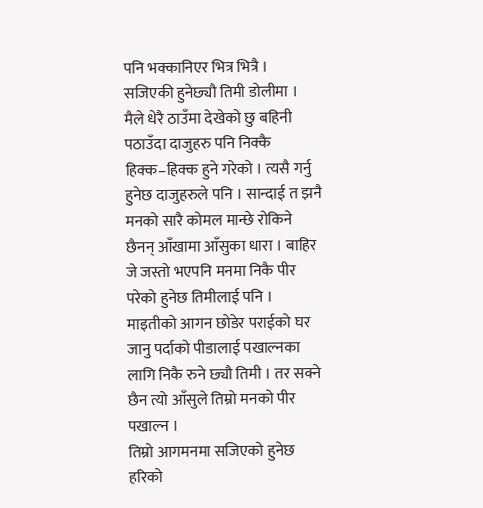पनि भक्कानिएर भित्र भित्रै । सजिएकी हुनेछ्यौ तिमी डोलीमा । मैले धेरै ठाउँमा देखेको छु बहिनी पठाउँदा दाजुहरु पनि निक्कै हिक्क–हिक्क हुने गरेको । त्यसै गर्नु हुनेछ दाजुहरुले पनि । सान्दाई त झनै मनको सारै कोमल मान्छे रोकिने छैनन् आँखामा आँसुका धारा । बाहिर जे जस्तो भएपनि मनमा निकै पीर परेको हुनेछ तिमीलाई पनि । माइतीको आगन छोडेर पराईको घर जानु पर्दाको पीडालाई पखाल्नका लागि निकै रुने छ्यौ तिमी । तर सक्ने छैन त्यो आँसुले तिम्रो मनको पीर पखाल्न ।
तिम्रो आगमनमा सजिएको हुनेछ हरिको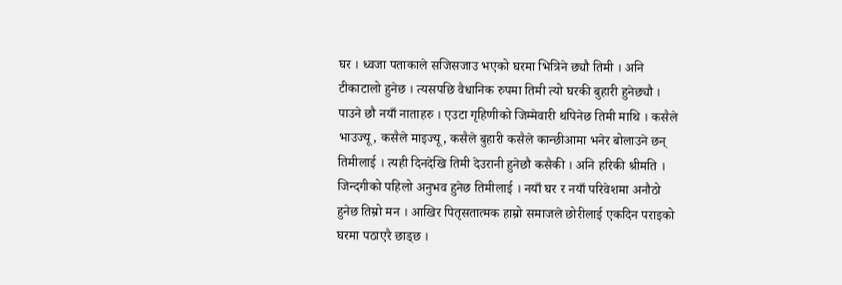घर । ध्वजा पताकाले सजिसजाउ भएको घरमा भित्रिने छ्यौ तिमी । अनि टीकाटालो हुनेछ । त्यसपछि वैधानिक रुपमा तिमी त्यो घरकी बुहारी हुनेछ्यौ । पाउने छौ नयाँ नाताहरु । एउटा गृहिणीको जिम्मेवारी थपिनेछ तिमी माथि । कसैले भाउज्यू, कसैले माइज्यू, कसैले बुहारी कसैले कान्छीआमा भनेर बोलाउने छन् तिमीलाई । त्यही दिनदेखि तिमी देउरानी हुनेछौ कसैकी । अनि हरिकी श्रीमति । जिन्दगीको पहिलो अनुभव हुनेछ तिमीलाई । नयाँ घर र नयाँ परिवेशमा अनौठो हुनेछ तिम्रो मन । आखिर पितृसतात्मक हाम्रो समाजले छोरीलाई एकदिन पराइको घरमा पठाएरै छाड्छ ।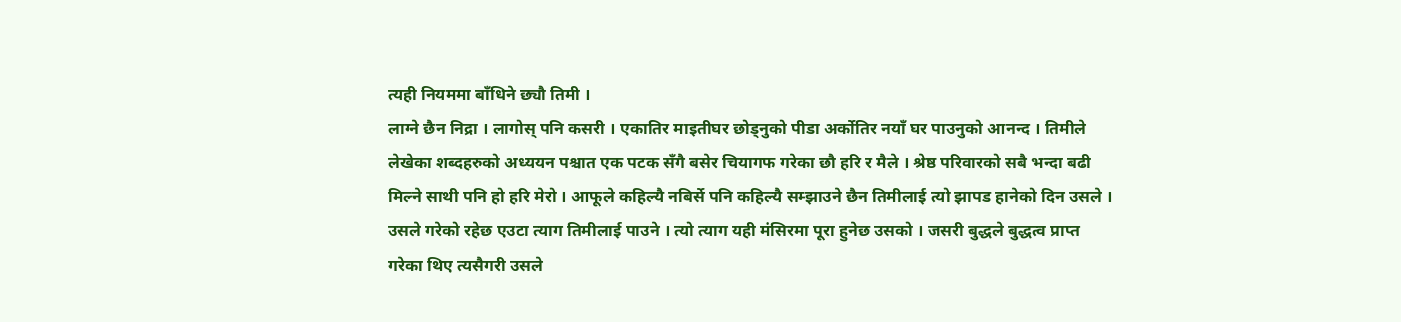त्यही नियममा बाँधिने छ्यौ तिमी ।
लाग्ने छैन निद्रा । लागोस् पनि कसरी । एकातिर माइतीघर छोड्नुको पीडा अर्कोतिर नयाँ घर पाउनुको आनन्द । तिमीले लेखेका शब्दहरुको अध्ययन पश्चात एक पटक सँगै बसेर चियागफ गरेका छौ हरि र मैले । श्रेष्ठ परिवारको सबै भन्दा बढी मिल्ने साथी पनि हो हरि मेरो । आफूले कहिल्यै नबिर्से पनि कहिल्यै सम्झाउने छैन तिमीलाई त्यो झापड हानेको दिन उसले । उसले गरेको रहेछ एउटा त्याग तिमीलाई पाउने । त्यो त्याग यही मंसिरमा पूरा हुनेछ उसको । जसरी बुद्धले बुद्धत्व प्राप्त गरेका थिए त्यसैगरी उसले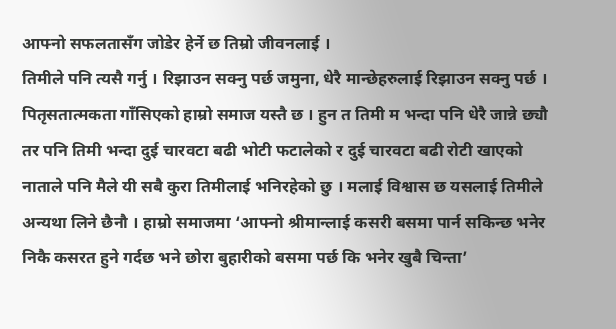आफ्नो सफलतासँग जोडेर हेर्ने छ तिम्रो जीवनलाई ।
तिमीले पनि त्यसै गर्नु । रिझाउन सक्नु पर्छ जमुना, धेरै मान्छेहरुलाई रिझाउन सक्नु पर्छ । पितृसतात्मकता गाँसिएको हाम्रो समाज यस्तै छ । हुन त तिमी म भन्दा पनि धेरै जान्ने छ्यौ तर पनि तिमी भन्दा दुई चारवटा बढी भोटी फटालेको र दुई चारवटा बढी रोटी खाएको नाताले पनि मैले यी सबै कुरा तिमीलाई भनिरहेको छु । मलाई विश्वास छ यसलाई तिमीले अन्यथा लिने छैनौ । हाम्रो समाजमा ‘आफ्नो श्रीमान्लाई कसरी बसमा पार्न सकिन्छ भनेर निकै कसरत हुने गर्दछ भने छोरा बुहारीको बसमा पर्छ कि भनेर खुबै चिन्ता’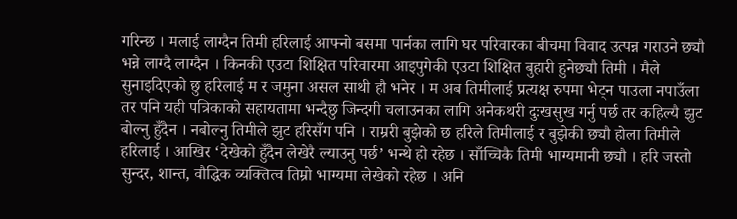गरिन्छ । मलाई लाग्दैन तिमी हरिलाई आफ्नो बसमा पार्नका लागि घर परिवारका बीचमा विवाद उत्पन्न गराउने छ्यौ भन्ने लाग्दै लाग्दैन । किनकी एउटा शिक्षित परिवारमा आइपुगेकी एउटा शिक्षित बुहारी हुनेछ्यौ तिमी । मैले सुनाइदिएको छु हरिलाई म र जमुना असल साथी हौ भनेर । म अब तिमीलाई प्रत्यक्ष रुपमा भेट्न पाउला नपाउँला तर पनि यही पत्रिकाको सहायतामा भन्दैछु जिन्दगी चलाउनका लागि अनेकथरी दुःखसुख गर्नु पर्छ तर कहिल्यै झुट बोल्नु हुँदैन । नबोल्नु तिमीले झुट हरिसँग पनि । राम्ररी बुझेको छ हरिले तिमीलाई र बुझेकी छ्यौ होला तिमीले हरिलाई । आखिर ‘देखेको हुँदैन लेखेरै ल्याउनु पर्छ’ भन्थे हो रहेछ । साँच्चिकै तिमी भाग्यमानी छ्यौ । हरि जस्तो सुन्दर, शान्त, वौद्धिक व्यक्तित्व तिम्रो भाग्यमा लेखेको रहेछ । अनि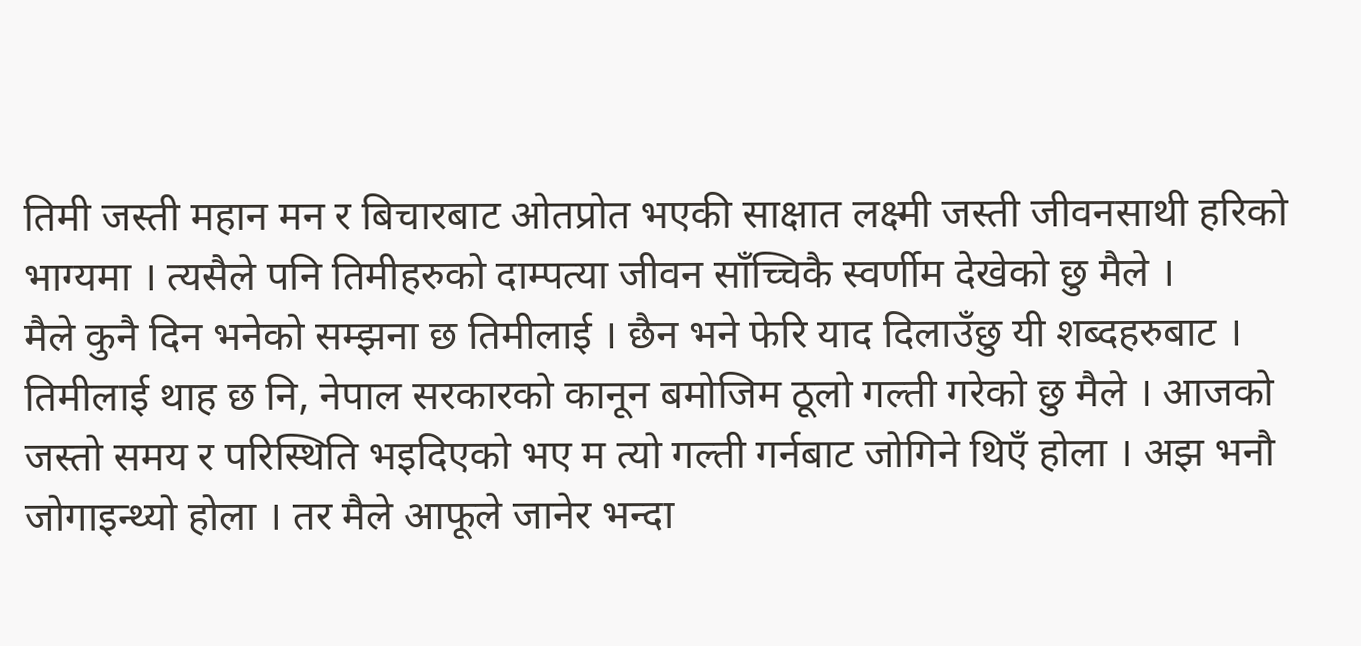तिमी जस्ती महान मन र बिचारबाट ओतप्रोत भएकी साक्षात लक्ष्मी जस्ती जीवनसाथी हरिको भाग्यमा । त्यसैले पनि तिमीहरुको दाम्पत्या जीवन साँच्चिकै स्वर्णीम देखेको छु मैले ।
मैले कुनै दिन भनेको सम्झना छ तिमीलाई । छैन भने फेरि याद दिलाउँछु यी शब्दहरुबाट । तिमीलाई थाह छ नि, नेपाल सरकारको कानून बमोजिम ठूलो गल्ती गरेको छु मैले । आजको जस्तो समय र परिस्थिति भइदिएको भए म त्यो गल्ती गर्नबाट जोगिने थिएँ होला । अझ भनौ जोगाइन्थ्यो होला । तर मैले आफूले जानेर भन्दा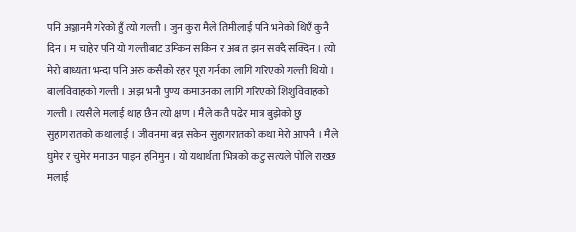पनि अञ्जानमै गरेको हुँ त्यो गल्ती । जुन कुरा मैले तिमीलाई पनि भनेको थिएँ कुनै दिन । म चाहेर पनि यो गल्तीबाट उम्किन सकिन र अब त झन सक्दै सक्दिन । त्यो मेरो बाध्यता भन्दा पनि अरु कसैको रहर पूरा गर्नका लागि गरिएको गल्ती थियो । बालविवाहको गल्ती । अझ भनौ पुण्य कमाउनका लागि गरिएको शिशुविवाहको गल्ती । त्यसैले मलाई थाह छैन त्यो क्षण । मैले कतै पढेर मात्र बुझेको छु सुहागरातको कथालाई । जीवनमा बन्न सकेन सुहागरातको कथा मेरो आफ्नै । मैले घुमेर र चुमेर मनाउन पाइन हनिमुन । यो यथार्थता भित्रको कटु सत्यले पोलि राख्छ मलाई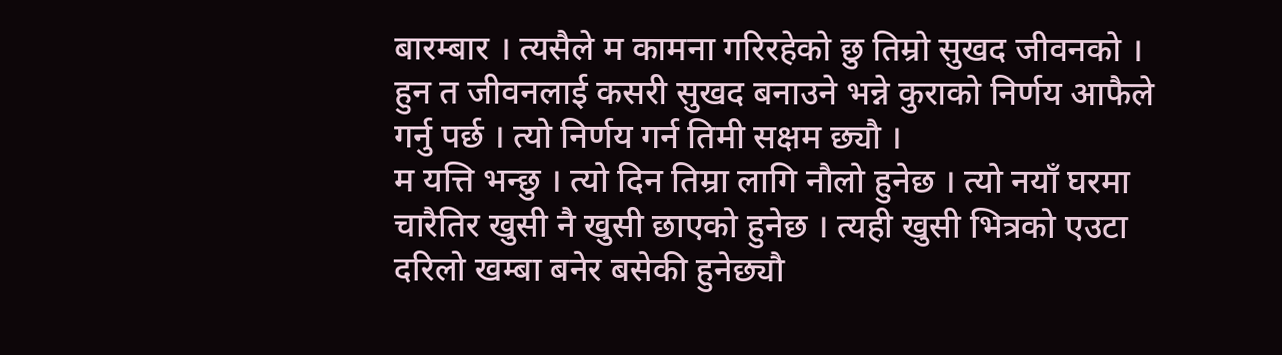बारम्बार । त्यसैले म कामना गरिरहेको छु तिम्रो सुखद जीवनको । हुन त जीवनलाई कसरी सुखद बनाउने भन्ने कुराको निर्णय आफैले गर्नु पर्छ । त्यो निर्णय गर्न तिमी सक्षम छ्यौ ।
म यत्ति भन्छु । त्यो दिन तिम्रा लागि नौलो हुनेछ । त्यो नयाँ घरमा चारैतिर खुसी नै खुसी छाएको हुनेछ । त्यही खुसी भित्रको एउटा दरिलो खम्बा बनेर बसेकी हुनेछ्यौ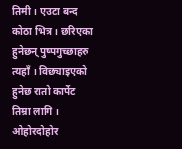तिमी । एउटा बन्द कोठा भित्र । छरिएका हुनेछन् पुष्पगुच्छाहरु त्यहाँ । विछ्याइएको हुनेछ रातो कार्पेट तिम्रा लागि । ओहोरदोहोर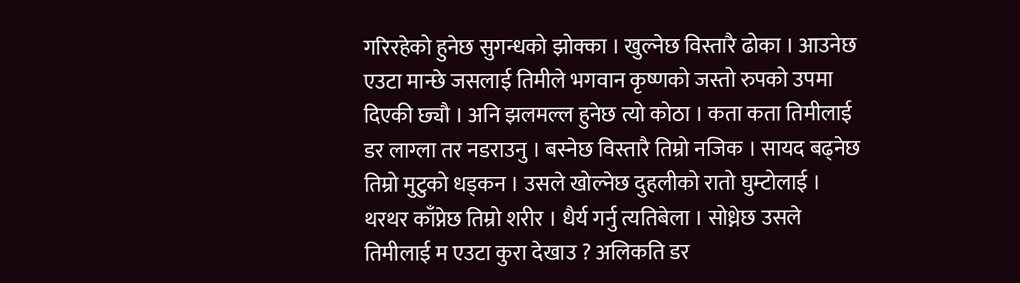गरिरहेको हुनेछ सुगन्धको झोक्का । खुल्नेछ विस्तारै ढोका । आउनेछ एउटा मान्छे जसलाई तिमीले भगवान कृष्णको जस्तो रुपको उपमा दिएकी छ्यौ । अनि झलमल्ल हुनेछ त्यो कोठा । कता कता तिमीलाई डर लाग्ला तर नडराउनु । बस्नेछ विस्तारै तिम्रो नजिक । सायद बढ्नेछ तिम्रो मुटुको धड्कन । उसले खोल्नेछ दुहलीको रातो घुम्टोलाई । थरथर काँप्नेछ तिम्रो शरीर । धैर्य गर्नु त्यतिबेला । सोध्नेछ उसले तिमीलाई म एउटा कुरा देखाउ ? अलिकति डर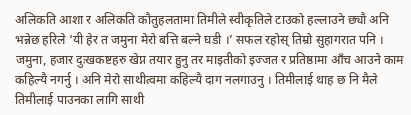अलिकति आशा र अलिकति कौतुहलतामा तिमीले स्वीकृतिले टाउको हल्लाउने छ्यौ अनि भन्नेछ हरिले ‘यी हेर त जमुना मेरो बत्ति बल्ने घडी ।’ सफल रहोस् तिम्रो सुहागरात पनि ।
जमुना, हजार दुःखकष्टहरु खेप्न तयार हुनु तर माइतीको इज्जत र प्रतिष्ठामा आँच आउने काम कहिल्यै नगर्नु । अनि मेरो साथीत्वमा कहिल्यै दाग नलगाउनु । तिमीलाई थाह छ नि मैले तिमीलाई पाउनका लागि साथी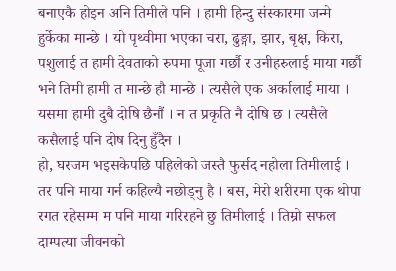बनाएकै होइन अनि तिमीले पनि । हामी हिन्दु संस्कारमा जन्मे हुर्केका मान्छे । यो पृथ्वीमा भएका चरा, ढुङ्गा, झार, बृक्ष, किरा, पशुलाई त हामी देवताको रुपमा पूजा गर्छौ र उनीहरुलाई माया गर्छौ भने तिमी हामी त मान्छे हौ मान्छे । त्यसैले एक अर्कालाई माया । यसमा हामी दुबै दोषि छैनौं । न त प्रकृति नै दोषि छ । त्यसैले कसैलाई पनि दोष दिनु हुँदैन ।
हो, घरजम भइसकेपछि पहिलेको जस्तै फुर्सद नहोला तिमीलाई । तर पनि माया गर्न कहिल्यै नछोड्नु है । बस, मेरो शरीरमा एक थोपा रगत रहेसम्म म पनि माया गरिरहने छु तिमीलाई । तिम्रो सफल दाम्पत्या जीवनको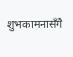शुभकामनासँगै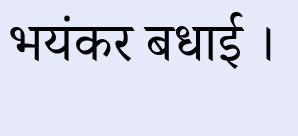भयंकर बधाई ।